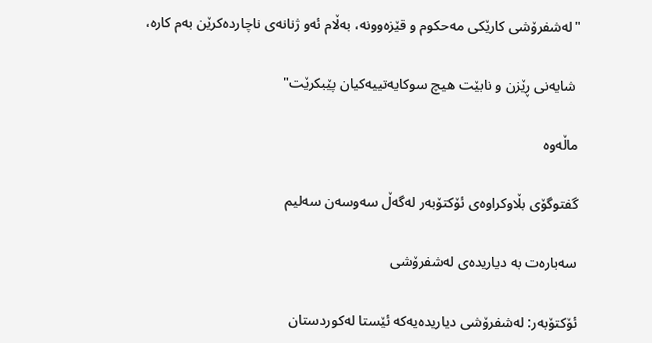"له‌شفرۆشی‌ كارێكی‌ مه‌حكوم و قێزه‌وونه‌، به‌ڵام ئه‌و ژنانه‌ی‌ ناچارده‌كرێن به‌م كاره‌،

 شایه‌نی‌ ڕێزن و نابێت هیچ سوكایه‌تییه‌كیان پێبكرێت"

ماڵه‌وه

گفتوگۆی‌ بڵاوكراوه‌ی‌ ئۆكتۆبه‌ر له‌گه‌ڵ سه‌وسه‌ن سه‌لیم

سه‌باره‌ت به‌ دیاریده‌ی له‌شفرۆشی‌

ئۆكتۆبه‌ر: له‌شفرۆشی‌ دیاریده‌یه‌كه‌ ئێستا له‌كوردستان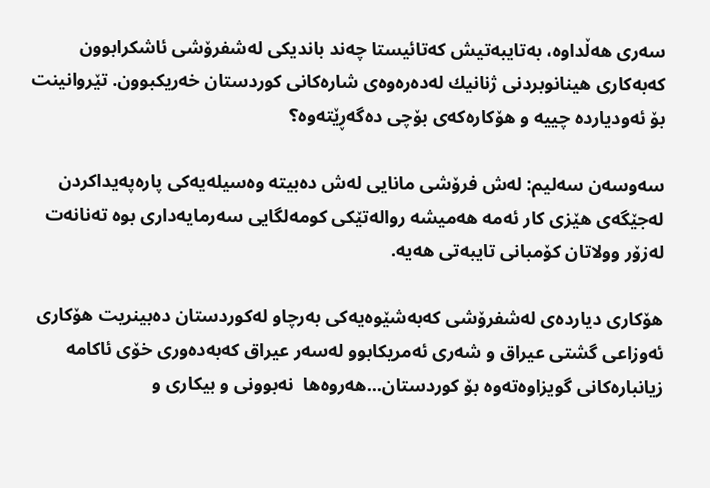سه‌ری‌ هه‌ڵداوه‌، به‌تایبه‌تیش كه‌تائیستا چه‌ند باندیكی‌ له‌شفرۆشی‌ ئاشكرابوون كه‌به‌كاری‌ هینانوبردنی‌ ژنانیك له‌ده‌ره‌وه‌ی‌ شاره‌كانی‌ كوردستان خه‌ریكبوون. تێروانینت بۆ ئه‌ودیارده‌ چییه‌ و هۆكاره‌كه‌ی‌ بۆچی‌ ده‌گه‌ڕێته‌وه‌؟

سه‌وسه‌ن سه‌لیم: له‌ش فرۆشی‌ مانایی‌ له‌ش ده‌بیته‌ وه‌سیله‌یه‌كی‌ پاره‌په‌یداكردن له‌جێگه‌ی‌ هێزی‌ كار ئه‌مه‌ هه‌میشه‌ رواله‌تێكی‌ كومه‌لگایی‌ سه‌رمایه‌داری‌ بوه‌ ته‌نانه‌ت له‌زۆر وولاتان كۆمبانی‌ تایبه‌تی‌ هه‌یه‌.

هۆكاری‌ دیارده‌ی‌ له‌شفرۆشی‌ كه‌به‌شێوه‌یه‌كی‌ به‌رچاو له‌كوردستان ده‌بینریت هۆكاری‌ ئه‌وزاعی‌ گشتی‌ عیراق و شه‌ری‌ ئه‌مریكابوو له‌سه‌ر عیراق كه‌به‌ده‌وری‌ خۆی‌ ئاكامه‌ زیانباره‌كانی‌ گویزاوه‌ته‌وه‌ بۆ كوردستان...هه‌روه‌ها  نه‌بوونی‌ و بیكاری‌ و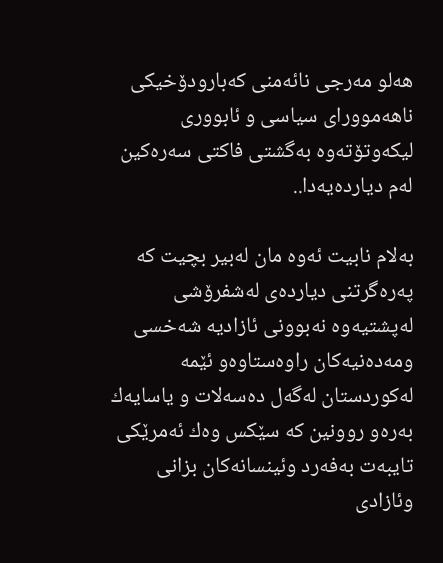هه‌لو مه‌رجی‌ نائه‌منی‌ كه‌بارودۆخیكی‌ ناهه‌موورای‌ سیاسی‌ و ئابووری‌ لیكه‌وتۆته‌وه‌ به‌گشتی‌ فاكتی‌ سه‌ره‌كین له‌م دیارده‌یه‌دا..

به‌لام نابیت ئه‌وه‌ مان له‌بیر بچیت كه‌ په‌ره‌گرتنی‌ دیارده‌ی‌ له‌شفرۆشی‌ له‌پشتیه‌وه‌ نه‌بوونی‌ ئازادیه‌ شه‌خسی‌ ومه‌ده‌نیه‌كان راوه‌ستاوه‌و ئێمه‌ له‌كوردستان له‌گه‌ل ده‌سه‌لات و یاسایه‌ك به‌ره‌و روونین كه‌ سێكس وه‌ك ئه‌مرێكی‌ تایبه‌ت به‌فه‌رد وئینسانه‌كان بزانی‌ وئازادی‌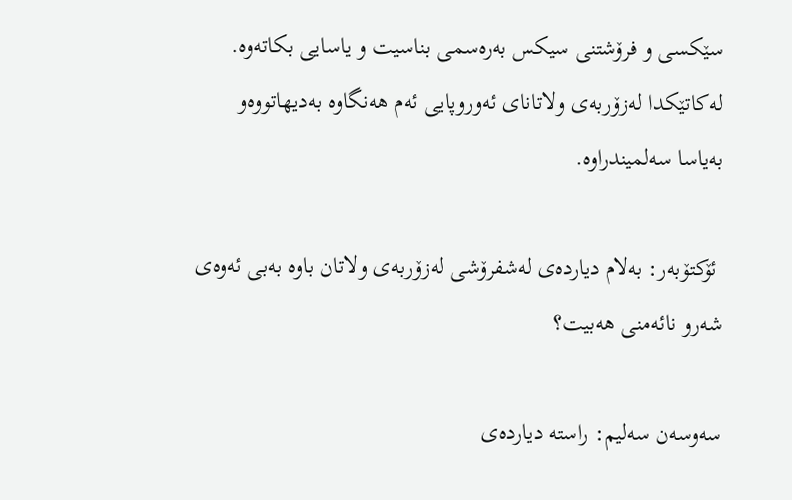سێكسی‌ و فرۆشتنی‌ سیكس به‌ره‌سمی‌ بناسیت و یاسایی‌ بكاته‌وه‌. له‌كاتێكدا له‌زۆربه‌ی‌ ولاتانای‌ ئه‌وروپایی‌ ئه‌م هه‌نگاوه‌ به‌دیهاتووه‌و به‌یاسا سه‌لمیندراوه‌.

 ئۆكتۆبه‌ر: به‌لام دیارده‌ی‌ له‌شفرۆشی‌ له‌زۆربه‌ی‌ ولاتان باوه‌ به‌بی‌ ئه‌وه‌ی‌ شه‌رو نائه‌منی‌ هه‌بیت؟

سه‌وسه‌ن سه‌لیم: راسته‌ دیارده‌ی‌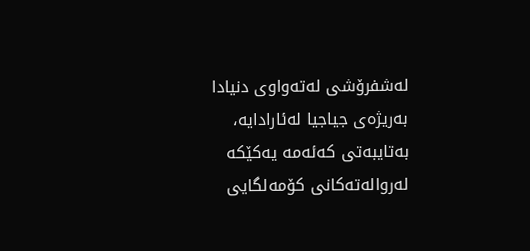له‌شفرۆشی‌ له‌ته‌واوی‌ دنیادا به‌ریژه‌ی‌ جیاجیا له‌ئارادایه‌، به‌تایبه‌تی‌ كه‌ئه‌مه‌ یه‌كێكه‌ له‌رواله‌ته‌كانی‌ كۆمه‌لگایی‌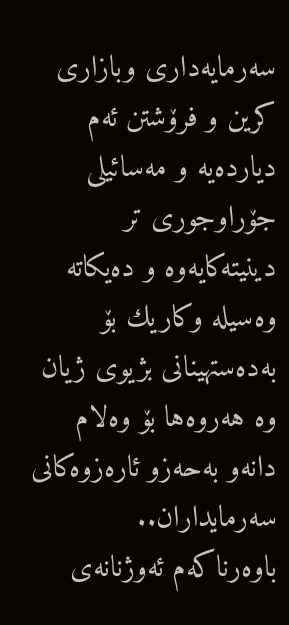سه‌رمایه‌داری‌ وبازاری‌ كرین و فرۆشتن ئه‌م دیارده‌یه‌ و مه‌سائیلی‌ جۆراوجوری‌ تر دینیته‌كایه‌وه‌ و ده‌یكاته‌ وه‌سیله‌ وكاریك بۆ به‌ده‌ستهینانی‌ بژیوی‌ ژیان وه‌ هه‌روه‌ها بۆ وه‌لام دانه‌و به‌حه‌زو ئاره‌زوه‌كانی‌ سه‌رمایداران.. باوه‌رناكه‌م ئه‌وژنانه‌ی‌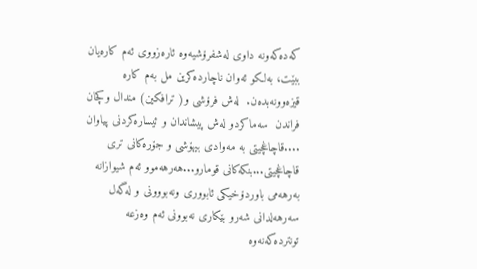كه‌ده‌كه‌ونه‌ داوی‌ له‌شفرۆشیه‌وه‌ ئاره‌زووی‌ ئه‌م كاره‌یان ببێت، به‌لكو ئه‌وان ناچارده‌كرین مل به‌م كاره‌ قیزه‌وونه‌بده‌ن.  له‌ش فرۆشی‌ و( ترافكین) مندال وكچان فراندن  سه‌ماكردو له‌ش پیشاندان و ئیساره‌كردنی‌ پیاوان ....قاچاغچیتی‌ به‌ مه‌وادی‌ بیهۆشی‌ و جۆره‌كانی‌ تری‌ قاچاغچیتی‌...بنكه‌كانی‌ قومارو...هه‌رهه‌موو ئه‌م شیوازانه‌ به‌رهه‌می‌ باوردۆخیكی‌ ئابووری‌ ونه‌بووونی و له‌گه‌ل سه‌رهه‌لدانی‌ شه‌رو بێكاری‌ نه‌بوونی‌ ئه‌م وه‌زعه‌ تونترده‌كه‌نه‌وه‌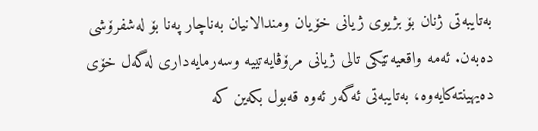به‌تایبه‌تی‌ ژنان بۆ بژیوی‌ ژیانی‌ خۆیان ومندالانیان به‌ناچار په‌نا بۆ له‌شفرۆشی‌ ده‌به‌ن. ئه‌مه‌ واقعیه‌تێكی‌ تالی‌ ژیانی‌ مرۆڤایه‌تییه‌ وسه‌رمایه‌داری‌ له‌گه‌ل خۆی‌ ده‌یهینته‌كایه‌وه‌، به‌تایبه‌تی‌ ئه‌گه‌ر ئه‌وه‌ قه‌بول بكه‌ین كه‌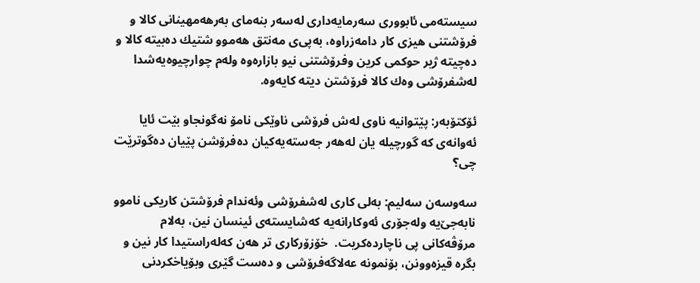سیسته‌می‌ ئابووری‌ سه‌رمایه‌داری‌ له‌سه‌ر بنه‌مای‌ به‌رهه‌مهینانی‌ كالا و فرۆشتنی‌ هیزی‌ كار دامه‌زراوه‌، به‌پی‌ی‌ مه‌نتق هه‌موو شتیك ده‌بیته‌ كالا و ده‌چیته‌ ژیر حوكمی‌ كرین وفرۆشتنی‌ نیو بازاره‌وه‌ وله‌م چوارچیوه‌یه‌شدا له‌شفرۆشی‌ وه‌ك كالا فرۆشتن دیته‌ كایه‌وه‌.

ئۆكتۆبه‌ر: پێتوانیه‌ ناوی‌ له‌ش فرۆشی‌ ناوێكی‌ نامۆ نه‌گونجاو بێت ئایا ئه‌وانه‌ی‌ كه‌ گورچیله‌ یان له‌هه‌ر جه‌سته‌یه‌كیان ده‌فرۆشن پێیان ده‌گوترێت چی‌؟

سه‌وسه‌ن سه‌لیم: به‌لی‌ كاری‌ له‌شفرۆشی‌ وئه‌ندام فرۆشتن كاریكی‌ ناموو نابه‌جێ‌یه‌ وله‌جۆری‌ ئه‌وكارانه‌یه‌ كه‌شایسته‌ی‌ ئینسان نین، به‌لام مرۆڤه‌كانی‌ پی‌ ناچارده‌كریت.  خۆزۆركاری‌ تر هه‌ن كه‌له‌راستیدا كار نین و بگره‌ قیزه‌وونن، بۆنمونه‌ عه‌لاگه‌فرۆشی‌ و ده‌ست گێری‌ وبۆیاخكردنی‌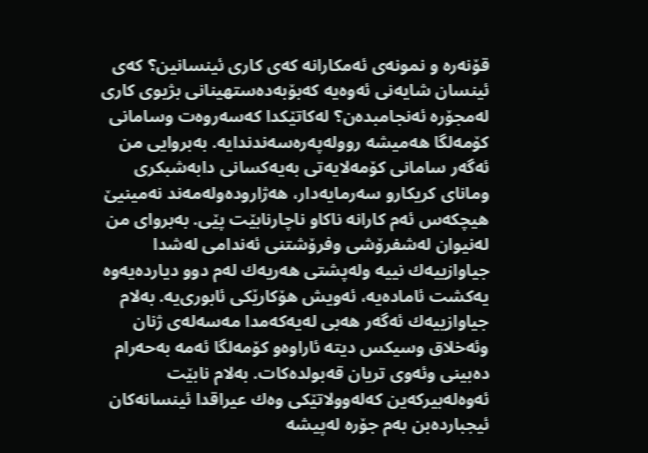قۆنه‌ره‌ و نمونه‌ی‌ ئه‌مكارانه‌ كه‌ی‌ كاری‌ ئینسانین؟ كه‌ی‌ ئینسان شایه‌نی‌ ئه‌وه‌یه‌ كه‌بۆبه‌ده‌ستهینانی‌ بژیوی‌ كاری‌ له‌مجۆره‌ ئه‌نجامبده‌ن؟ له‌كاتێكدا كه‌سه‌روه‌ت وسامانی‌ كۆمه‌لگا هه‌میشه‌ رووله‌په‌ره‌سه‌ندندایه‌. به‌بروایی‌ من ئه‌گه‌ر سامانی‌ كۆمه‌لایه‌تی‌ به‌یه‌كسانی‌ دابه‌شبكری‌ ومانای‌ كریكارو سه‌رمایه‌دار، هه‌ژاروده‌وله‌مه‌ند نه‌مینیێ هیچكه‌س ئه‌م كارانه‌ ناكاو ناچارنابێت پێی. به‌بروای‌ من له‌نیوان له‌شفرۆشی‌ وفرۆشتنی‌ ئه‌ندامی‌ له‌شدا جیاوازییه‌ك نییه‌ وله‌پشتی‌ هه‌ریه‌ك له‌م دوو دیارده‌یه‌وه‌ یه‌كشت ئاماده‌یه‌، ئه‌ویش هۆكارێكی‌ ئابوری‌یه‌. به‌لام جیاوازییه‌ك ئه‌گه‌ر هه‌بی‌ له‌یه‌كه‌مدا مه‌سه‌له‌ی‌ ژنان وئه‌خلاق وسیكس دیته‌ ئاراوه‌و كۆمه‌لگا ئه‌مه‌ به‌حه‌رام ده‌بینی‌ وئه‌وی‌ تریان قه‌بولده‌كات. به‌لام نابێت ئه‌وه‌له‌بیركه‌ین كه‌له‌وولاتێكی‌ وه‌ك عیراقدا ئینسانه‌كان ئیجبارده‌بن به‌م جۆره‌ له‌پیشه‌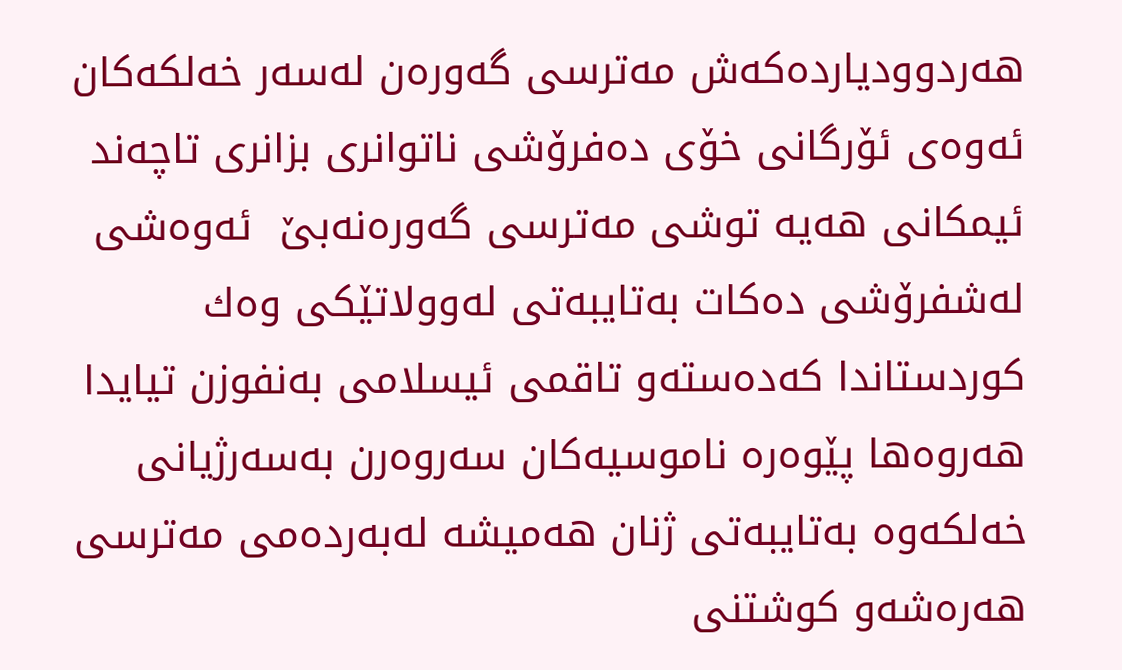هه‌ردوودیارده‌كه‌ش مه‌ترسی‌ گه‌وره‌ن له‌سه‌ر خه‌لكه‌كان ئه‌وه‌ی‌ ئۆرگانی‌ خۆی‌ ده‌فرۆشی‌ ناتوانری‌ بزانری‌ تاچه‌ند ئیمكانی‌ هه‌یه‌ توشی‌ مه‌ترسی‌ گه‌وره‌نه‌بێ‌  ئه‌وه‌شی‌ له‌شفرۆشی‌ ده‌كات به‌تایبه‌تی‌ له‌وولاتێكی‌ وه‌ك كوردستاندا كه‌ده‌سته‌و تاقمی‌ ئیسلامی‌ به‌نفوزن تیایدا هه‌روه‌ها پێوه‌ره‌ ناموسیه‌كان سه‌روه‌رن به‌سه‌رژیانی‌ خه‌لكه‌وه‌ به‌تایبه‌تی‌ ژنان هه‌میشه‌ له‌به‌رده‌می‌ مه‌ترسی‌ هه‌ره‌شه‌و كوشتنی‌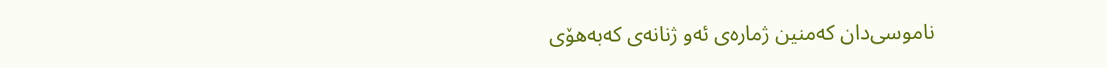ناموسی‌دان كه‌منین ژماره‌ی‌ ئه‌و ژنانه‌ی‌ كه‌به‌هۆی‌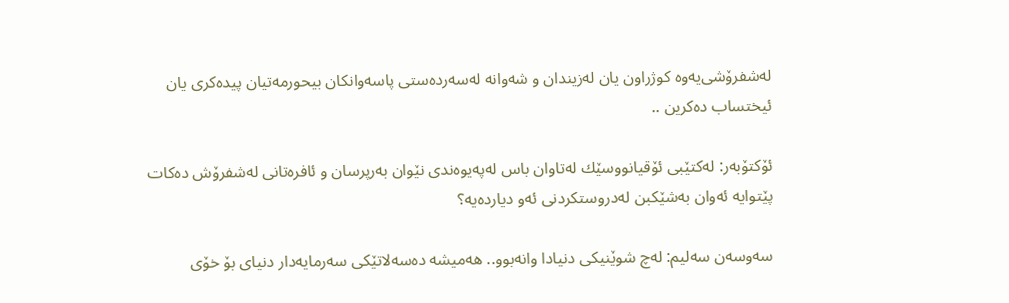له‌شفرۆشی‌یه‌وه‌ كوژراون یان له‌زیندان و شه‌وانه‌ له‌سه‌رده‌ستی‌ پاسه‌وانكان بیحورمه‌تیان پیده‌كری‌ یان ئیختساب ده‌كرین ..

ئۆكتۆبه‌ر: له‌كتێبی‌ ئۆقیانووسێك له‌تاوان باس له‌په‌یوه‌ندی‌ نێوان به‌رپرسان و ئافره‌تانی‌ له‌شفرۆش ده‌كات پێتوایه‌ ئه‌وان به‌شێكبن له‌دروستكردنی‌ ئه‌و دیارده‌یه‌؟

سه‌وسه‌ن سه‌لیم: له‌چ شوێنیكی‌ دنیادا وانه‌بوو.. هه‌میشه‌ ده‌سه‌لاتێكی‌ سه‌رمایه‌دار دنیای‌ بۆ خۆی‌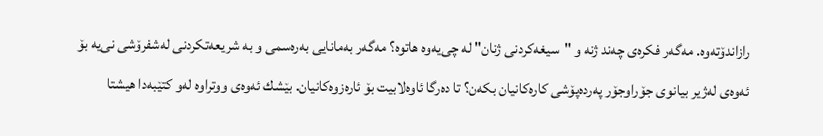رازاندۆته‌وه‌. مه‌گه‌ر فكره‌ی‌ چه‌ند ژنه‌ و "سیغه‌كردنی‌ ژنان" له‌ چی‌یه‌وه‌ هاتوه‌؟ مه‌گه‌ر به‌مانایی‌ به‌ره‌سمی‌ و به‌ شریعه‌تكردنی‌ له‌شفرۆشی‌ نی‌یه‌ بۆ ئه‌وه‌ی‌ له‌ژیر بیانوی‌ جۆراوجۆر په‌رده‌پۆشی‌ كاره‌كانیان بكه‌ن؟ تا ده‌رگا ئاوه‌لابیت بۆ ئاره‌زوه‌كانیان. بێشك ئه‌وه‌ی‌ ووتراوه‌ له‌و كتێبه‌دا هیشتا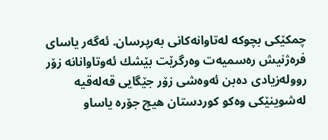چمكێكی‌ بچوكه‌ له‌تاوانه‌كانی‌ به‌رپرسان. ئه‌گه‌ر یاسای‌ فره‌ژنیش ره‌سمیه‌ت وه‌رگرێت بێشك ئه‌وتاوانانه‌ زۆر رووله‌زیادی‌ ده‌بن ئه‌وه‌شی‌ زۆر جێگایی‌ قه‌له‌قیه‌ له‌شوینێكی‌ وه‌كو كوردستان هیچ جۆره‌ یاساو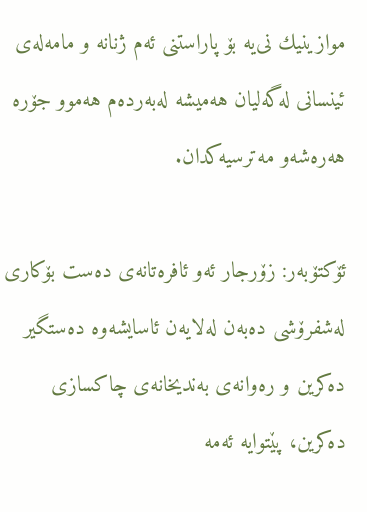موازینیك نی‌یه‌ بۆ پاراستنی‌ ئه‌م ژنانه‌ و مامه‌له‌ی‌ ئینسانی‌ له‌گه‌لیان هه‌میشه‌ له‌به‌رده‌م هه‌موو جۆره‌ هه‌ره‌شه‌و مه‌ترسیه‌كدان.

ئۆكتۆبه‌ر: زۆرجار ئه‌و ئافره‌تانه‌ی‌ ده‌ست بۆكاری‌ له‌شفرۆشی‌ ده‌به‌ن له‌لایه‌ن ئاسایشه‌وه‌ ده‌ستگیر ده‌كرین و ره‌وانه‌ی‌ به‌ندیخانه‌ی‌ چاكسازی‌ ده‌كرین، پێتوایه‌ ئه‌مه‌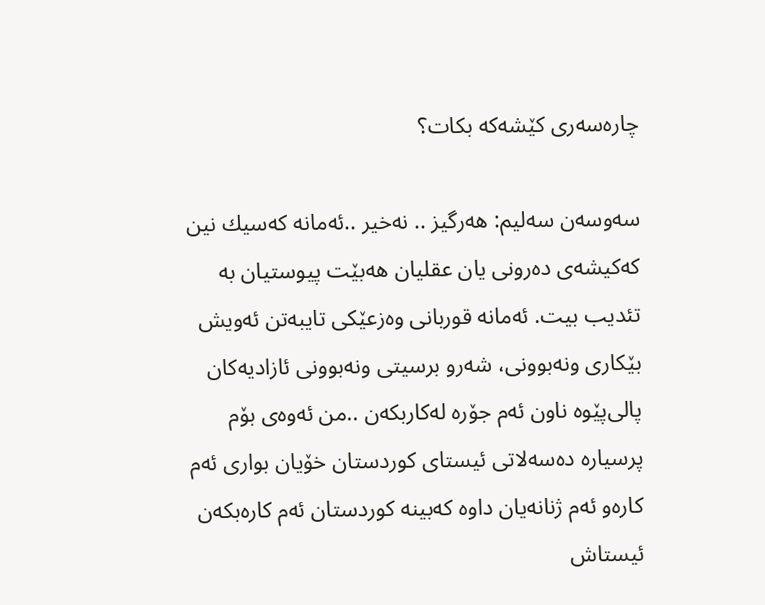چاره‌سه‌ری‌ كێشه‌كه‌ بكات؟

سه‌وسه‌ن سه‌لیم: هه‌رگیز .. نه‌خیر ..ئه‌مانه‌ كه‌سیك نین كه‌كیشه‌ی‌ ده‌رونی‌ یان عقلیان هه‌بێت پیوستیان به‌ تئدیب بیت. ئه‌مانه‌ قوربانی‌ وه‌زعێكی‌ تایبه‌تن ئه‌ویش بێكاری‌ ونه‌بوونی‌، شه‌رو برسیتی‌ ونه‌بوونی‌ ئازادیه‌كان پالی‌پێوه‌ ناون ئه‌م جۆره‌ له‌كاربكه‌ن ..من ئه‌وه‌ی‌ بۆم پرسیاره‌ ده‌سه‌لاتی‌ ئیستای‌ كوردستان خۆیان بواری‌ ئه‌م كاره‌و ئه‌م ژنانه‌یان داوه‌ كه‌بینه‌ كوردستان ئه‌م كاره‌بكه‌ن ئیستاش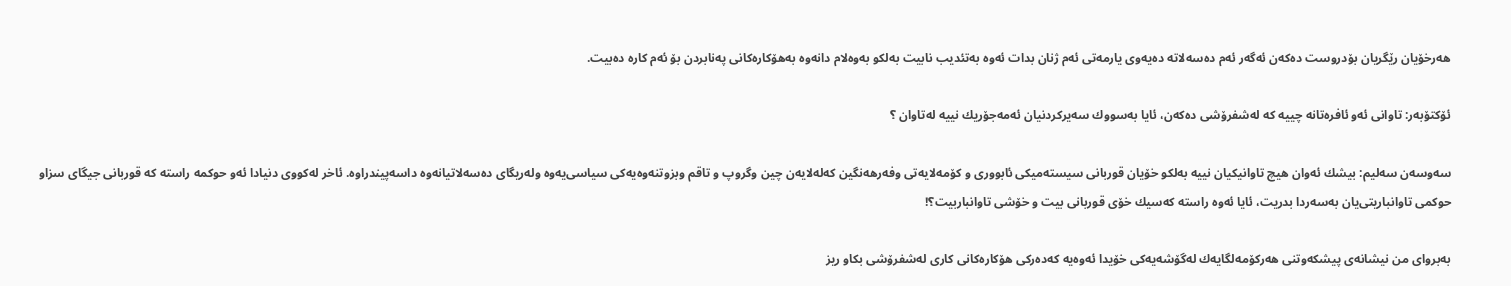هه‌رخۆیان رێگریان بۆدروست ده‌كه‌ن ئه‌گه‌ر ئه‌م ده‌سه‌لاته‌ ده‌یه‌وی‌ یارمه‌تی‌ ئه‌م ژنان بدات ئه‌وه‌ به‌تئدیب نابیت به‌لكو به‌وه‌لام دانه‌وه‌ به‌هۆكاره‌كانی‌ په‌نابردن بۆ ئه‌م كاره‌ ده‌بیت.

ئۆكتۆبه‌ر: تاوانی‌ ئه‌و ئافره‌تانه‌ چییه‌ كه‌ له‌شفرۆشی‌ ده‌كه‌ن، ئایا به‌سووك سه‌یركردنیان ئه‌مه‌جۆریك نییه‌ له‌تاوان ؟

سه‌وسه‌ن سه‌لیم: بیشك ئه‌وان هیچ تاوانیكیان نییه‌ به‌لكو خۆیان قوربانی‌ سیسته‌میكی‌ ئابووری‌ و كۆمه‌لایه‌تی‌ وفه‌رهه‌نگین كه‌له‌لایه‌ن چین وگروپ و تاقم وبزوتنه‌وه‌یه‌كی‌ سیاسی‌یه‌وه‌ وله‌ریگای‌ ده‌سه‌لاتیانه‌وه‌ داسه‌پیندراوه‌. ئاخر له‌كووی‌ دنیادا ئه‌و حوكمه‌ راسته‌ كه‌ قوربانی‌ جیگای‌ سزاو حوكمی‌ تاوانباریتی‌یان به‌سه‌ردا بدریت، ئایا ئه‌وه‌ راسته‌ كه‌سیك خۆی‌ قوربانی‌ بیت و خۆشی‌ تاوانباربیت؟!

به‌بروای‌ من نیشانه‌ی‌ پیشكه‌وتنی‌ هه‌ركۆمه‌لگایه‌ك له‌گۆشه‌یه‌كی‌ خۆیدا ئه‌وه‌یه‌ كه‌ده‌ركی‌ هۆكاره‌كانی‌ كاری‌ له‌شفرۆشی‌ بكاو ریز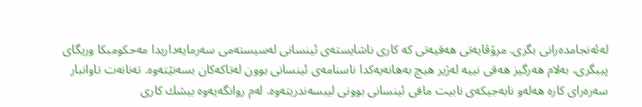له‌ئه‌نجامده‌رانی‌ بگری‌. مرۆڤایه‌تی‌ هه‌قیه‌تی‌ كه‌ كاری‌ ناشایسته‌ی‌ ئینسانی‌ له‌سیسته‌می‌ سه‌رمایه‌داریدا مه‌حكومبكا وریگای‌ پیبگری‌، به‌لام هه‌رگیز هه‌قی‌ نییه‌ له‌ژیر هیچ به‌هانه‌یه‌كدا ناسنامه‌ی‌ ئینسانی‌ بوون له‌تاكه‌كان بسه‌نێته‌وه‌. ته‌نانه‌ت تاوانبار سه‌ره‌رای‌ كاره‌ هه‌له‌و نابه‌جیكه‌ی‌ نابیت مافی‌ ئینسانی‌ بوونی‌ لیبسه‌ندریته‌وه‌. له‌م روانگه‌یه‌وه‌ بیشك كاری‌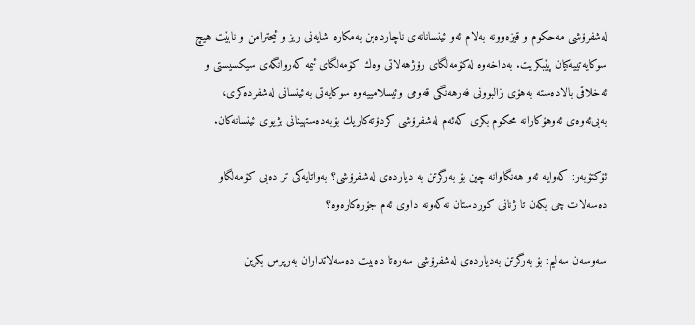له‌شفرۆشی‌ مه‌حكوم و قیزه‌وونه‌ به‌لام ئه‌و ئینسانانه‌ی‌ ناچارده‌بن به‌مكاره‌ شایه‌نی‌ ریز و ئیحترامن و نابێت هیچ سوكایه‌تییه‌كیان پێبكریت. به‌داخه‌وه‌ له‌كۆمه‌لگای‌ رۆژهه‌لاتی‌ وه‌ك كۆمه‌لگای‌ ئیمه‌ كه‌روانگه‌ی‌ سیكسیستی‌ و ئه‌خلاقی‌ بالاده‌سته‌ به‌هۆی‌ زالبوونی‌ فه‌رهه‌نگی‌ قه‌ومی‌ وئیسلامییه‌وه‌ سوكایه‌تی‌ به‌ئینسانی‌ له‌شفرده‌كری‌، به‌بی‌ئه‌وه‌ی‌ ئه‌وهۆكارانه‌ محكوم بكری‌ كه‌ئه‌م له‌شفرۆشی‌ كردۆته‌كاریك بۆبه‌ده‌ستهینانی‌ بژیوی‌ ئینسانه‌كان.

ئۆكتۆبه‌ر: كه‌وایه‌ ئه‌و هه‌نگاوانه‌ چین بۆ به‌رگرتن به‌ دیارده‌ی‌ له‌شفرۆشی‌؟ به‌واتایه‌كی‌ تر ده‌بی‌ كۆمه‌لگاو ده‌سه‌لات چی بكه‌ن تا ژنانی‌ كوردستان نه‌كه‌ونه‌ داوی‌ ئه‌م جۆره‌كاره‌وه‌؟

سه‌وسه‌ن سه‌لیم: بۆ به‌رگرتن به‌دیارده‌ی‌ له‌شفرۆشی‌ سه‌ره‌تا ده‌بیت ده‌سه‌لاتداران به‌رپرس بكرین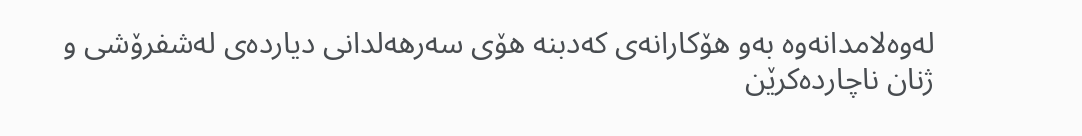له‌وه‌لامدانه‌وه‌ به‌و هۆكارانه‌ی‌ كه‌دبنه‌ هۆی‌ سه‌رهه‌لدانی‌ دیارده‌ی‌ له‌شفرۆشی‌ و ژنان ناچارده‌كرێن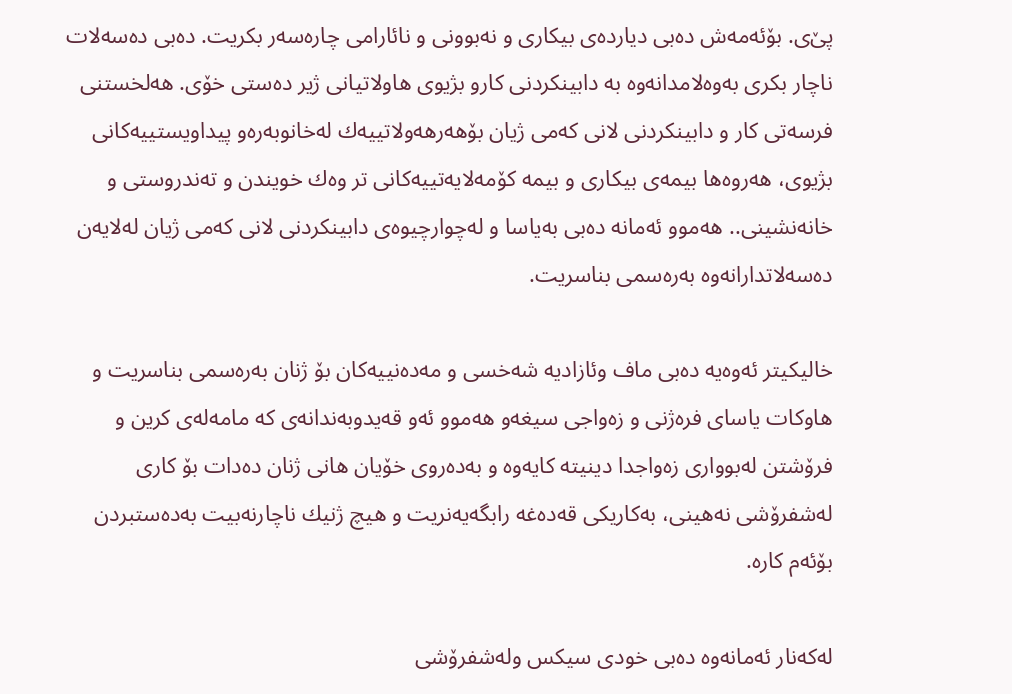پێ‌ی‌. بۆئه‌مه‌ش ده‌بی‌ دیارده‌ی‌ بیكاری‌ و نه‌بوونی‌ و نائارامی‌ چاره‌سه‌ر بكریت. ده‌بی‌ ده‌سه‌لات ناچار بكری‌ به‌وه‌لامدانه‌وه‌ به‌ دابینكردنی‌ كارو بژیوی‌ هاولاتیانی‌ ژیر ده‌ستی‌ خۆی‌. هه‌لخستنی‌ فرسه‌تی‌ كار و دابینكردنی‌ لانی‌ كه‌می‌ ژیان بۆهه‌رهه‌ولاتییه‌ك له‌خانوبه‌ره‌و پیداویستییه‌كانی‌ بژیوی‌، هه‌روه‌ها بیمه‌ی‌ بیكاری‌ و بیمه‌ كۆمه‌لایه‌تییه‌كانی‌ تر وه‌ك خویندن و ته‌ندروستی‌ و خانه‌نشینی‌.. هه‌موو ئه‌مانه‌ ده‌بی‌ به‌یاسا و له‌چوارچیوه‌ی‌ دابینكردنی‌ لانی‌ كه‌می‌ ژیان له‌لایه‌ن ده‌سه‌لاتدارانه‌وه‌ به‌ره‌سمی‌ بناسریت.

خالیكیتر ئه‌وه‌یه‌ ده‌بی‌ ماف وئازادیه‌ شه‌خسی‌ و مه‌ده‌نییه‌كان بۆ ژنان به‌ره‌سمی‌ بناسریت و هاوكات یاسای‌ فره‌ژنی‌ و زه‌واجی‌ سیغه‌و هه‌موو ئه‌و قه‌یدوبه‌ندانه‌ی‌ كه‌ مامه‌له‌ی‌ كرین و فرۆشتن له‌بوواری‌ زه‌واجدا دینیته‌ كایه‌وه‌ و به‌ده‌روی‌ خۆیان هانی‌ ژنان ده‌دات بۆ كاری‌ له‌شفرۆشی‌ نه‌هینی‌، به‌كاریكی‌ قه‌ده‌غه‌ رابگه‌یه‌نریت و هیچ ژنیك ناچارنه‌بیت به‌ده‌ستبردن بۆئه‌م كاره‌.

له‌كه‌نار ئه‌مانه‌وه‌ ده‌بی‌ خودی‌ سیكس وله‌شفرۆشی‌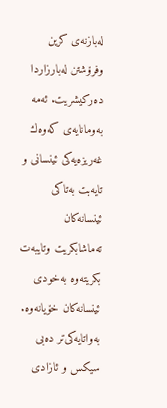له‌بازنه‌ی‌ كرین وفرۆشتن له‌بارزاردا ده‌ركیشریت. ئه‌مه‌ به‌ومانایه‌ی‌ كه‌وه‌ك غه‌ریزه‌یه‌كی‌ ئینسانی‌ و تایه‌بت به‌تاكی‌ ئینسانه‌كان ته‌ماشابكریت وتایبه‌ت بكریته‌وه‌ به‌خودی‌ ئینسانه‌كان خۆیانه‌وه‌. به‌واتایه‌كی‌تر ده‌بی‌ سیكس و ئازادی‌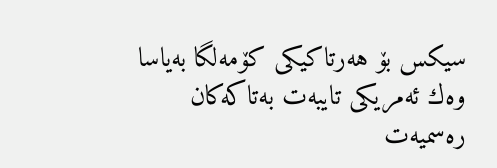سیكس بۆ هه‌رتاكیكی‌ كۆمه‌لگا به‌یاسا وه‌ك ئه‌مریكی‌ تایبه‌ت به‌تاكه‌كان ره‌سمیه‌ت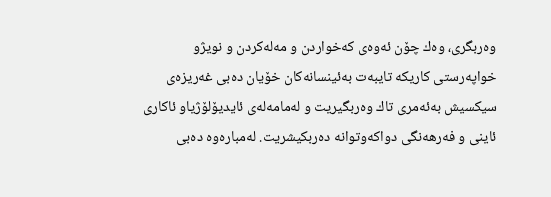وه‌ربگری‌، وه‌ك چۆن ئه‌وه‌ی‌ كه‌خواردن و مه‌له‌كردن و نویژو خواپه‌رستی‌ كاریكه‌ تایبه‌ت به‌ئینسانه‌كان خۆیان ده‌بی‌ غه‌ریزه‌ی‌ سیكسیش به‌ئه‌مری‌ تاك وه‌ربگیریت و له‌مامه‌له‌ی‌ ئایدیۆلۆژیاو ئاكاری‌ ئاینی‌ و فه‌رهه‌نگی‌ دواكه‌وتوانه‌ ده‌ربكیشریت. له‌مباره‌وه‌ ده‌بی‌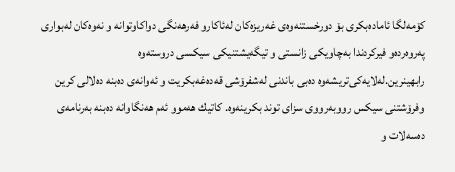كۆمه‌لگا ئاماده‌بكری‌ بۆ دورخستنه‌وه‌ی‌ غه‌ریزه‌كان له‌ئاكارو فه‌رهه‌نگی‌ دواكاوتوانه‌ و نه‌وه‌كان له‌بواری‌ په‌روه‌رده‌و فیركردندا به‌چاویكی‌ زانستی‌ و تیگه‌یشتنیكی‌ سیكسی‌ دروسته‌وه‌ رابهینرین.له‌لایه‌كی‌تریشه‌وه‌ ده‌بی‌ باندنی‌ له‌شفرۆشی‌ قه‌ده‌غه‌بكریت و ئه‌وانه‌ی‌ ده‌بنه‌ ده‌لالی‌ كرین وفرۆشتنی‌ سیكس رووبه‌رووی‌ سزای‌ توند بكرینه‌وه‌. كاتیك هه‌موو ئه‌م هه‌نگاوانه‌ ده‌بنه‌ به‌رنامه‌ی‌ ده‌سه‌لات و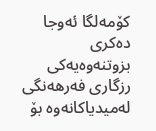كۆمه‌لگا ئه‌وجا ده‌كری‌ بزوتنه‌وه‌یه‌كی‌ رزگاری‌ فه‌رهه‌نگی‌ له‌میدیاكانه‌وه‌ بۆ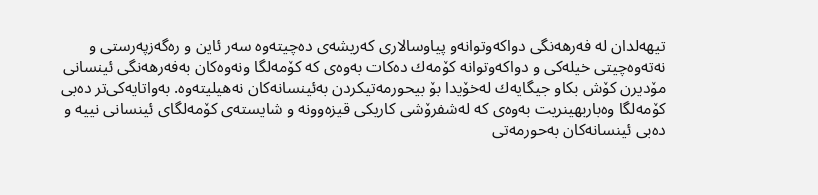تیهه‌لدان له‌ فه‌رهه‌نگی‌ دواكه‌وتوانه‌و پیاوسالاری‌ كه‌ریشه‌ی‌ ده‌چیته‌وه‌ سه‌ر ئاین و ره‌گه‌زپه‌رستی‌ و نه‌ته‌وه‌چیتی‌ خیله‌كی‌ و دواكه‌وتوانه‌ كۆمه‌ك ده‌كات به‌وه‌ی‌ كه‌ كۆمه‌لگا ونه‌وه‌كان به‌فه‌رهه‌نگی‌ ئینسانی‌ مۆدیرن كۆش بكاو جیگایه‌ك له‌خۆیدا بۆ بیحورمه‌تیكردن به‌ئینسانه‌كان نه‌هیلیته‌وه‌. به‌واتایه‌كی‌تر ده‌بی‌ كۆمه‌لگا وه‌باربهینریت به‌وه‌ی‌ كه‌ له‌شفرۆشی‌ كاریكی‌ قیزه‌وونه‌ و شایسته‌ی‌ كۆمه‌لگای‌ ئینسانی‌ نییه‌ و ده‌بی‌ ئینسانه‌كان به‌حورمه‌تی‌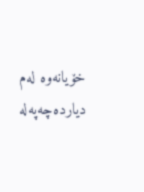خۆیانه‌وه‌ له‌م دیارده‌چه‌په‌له‌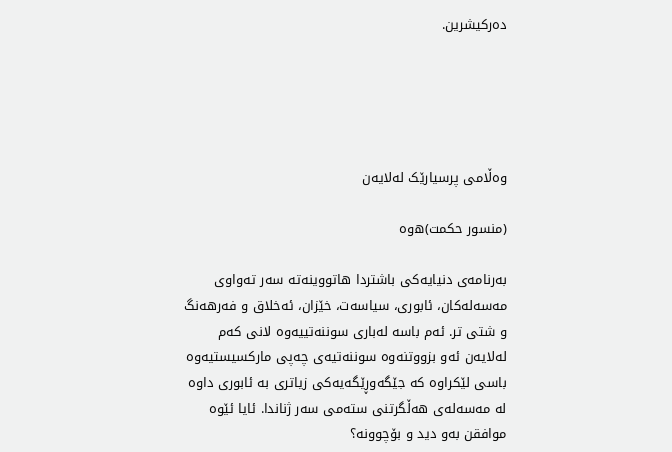ده‌ركیشرین.





وه‌ڵامی پرسیارێک له‌لایه‌ن

(منسور حکمت)ه‌وه‌

به‌رنامه‌ی دنیایه‌کی باشتردا هاتووینه‌ته‌ سه‌ر ته‌واوی مه‌سه‌له‌کان، ئابوری، سیاسه‌ت، خێزان، ئه‌خلاق و فه‌رهه‌نگ و شتی تر. ئه‌م باسه‌ له‌باری سوننه‌تییه‌وه‌ لانی که‌م له‌لایه‌ن ئه‌و بزووتنه‌وه‌ سوننه‌تیه‌ی چه‌پی مارکسیستیه‌وه‌ باسی لێکراوه‌ که‌ جێگه‌وڕێگه‌یه‌کی زیاتری به‌ ئابوری داوه‌ له‌ مه‌سه‌له‌ی هه‌ڵگرتنی سته‌می سه‌ر ژناندا. ئایا ئێوه‌ موافقن به‌و دید و بۆچوونه‌؟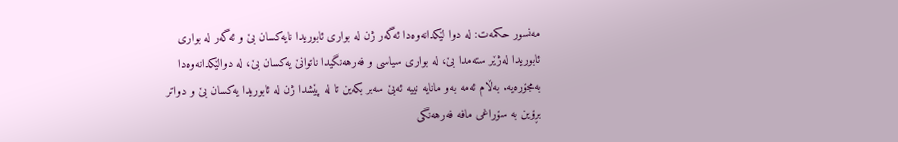مه‌نسور حکمه‌ت: له‌ دوا لێکدانه‌وه‌دا ئه‌گه‌ر ژن له‌ بواری ئابوریدا نایه‌کسان بێ و ئه‌گه‌ر له‌ بواری ئابوریدا له‌ژێر سته‌مدا بێ، له‌ بواری سیاسی و فه‌رهه‌نگیدا ناتوانێ یه‌کسان بێ، له‌ دوالێکدانه‌وه‌دا به‌مجۆره‌یه‌. به‌ڵام ئه‌مه‌ به‌و مانایه‌ نییه‌ ئه‌بێ سه‌بر بکه‌ین تا له‌ پێشدا ژن له‌ ئابوریدا یه‌کسان بێ و دواتر بڕۆین به‌ سۆراغی مافه‌ فه‌رهه‌نگی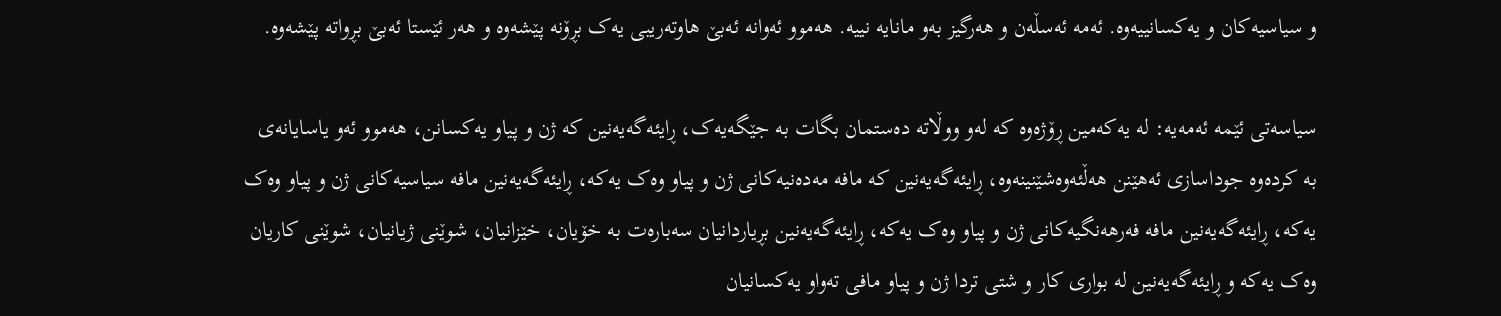و سیاسیه‌کان و یه‌کسانییه‌وه‌. ئه‌مه‌ ئه‌سڵه‌ن و هه‌رگیز به‌و مانایه‌ نییه‌. هه‌موو ئه‌وانه‌ ئه‌بێ هاوته‌ریبی یه‌ک بڕۆنه‌ پێشه‌وه‌ و هه‌ر ئێستا ئه‌بێ بڕواته‌ پێشه‌وه‌.

سیاسه‌تی ئێمه‌ ئه‌مه‌یه‌: له‌ یه‌که‌مین ڕۆژه‌وه‌ که‌ له‌و ووڵاته‌ ده‌ستمان بگات به‌ جێگه‌یه‌ک، ڕایئه‌گه‌یه‌نین که‌ ژن و پیاو یه‌کسانن، هه‌موو ئه‌و یاسایانه‌ی به‌ کرده‌وه‌ جوداسازی ئه‌هێنن هه‌ڵئه‌وه‌شێنینه‌وه‌، ڕایئه‌گه‌یه‌نین که‌ مافه‌ مه‌ده‌نیه‌کانی ژن و پیاو وه‌ک یه‌که‌، ڕایئه‌گه‌یه‌نین مافه‌ سیاسیه‌کانی ژن و پیاو وه‌ک یه‌که‌، ڕایئه‌گه‌یه‌نین مافه‌ فه‌رهه‌نگیه‌کانی ژن و پیاو وه‌ک یه‌که‌، ڕایئه‌گه‌یه‌نین بڕیاردانیان سه‌باره‌ت به‌ خۆیان، خێزانیان، شوێنی ژیانیان، شوێنی کاریان وه‌ک یه‌که‌ و ڕایئه‌گه‌یه‌نین له‌ بواری کار و شتی تردا ژن و پیاو مافی ته‌واو یه‌کسانیان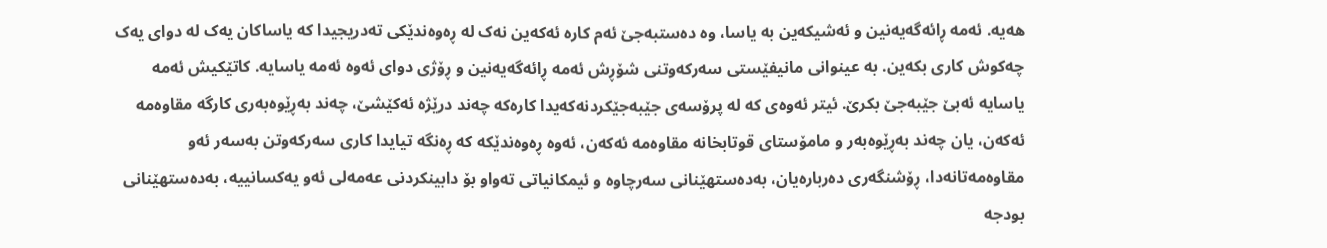هه‌یه‌. ئه‌مه‌ ڕائه‌گه‌یه‌نین و ئه‌شیکه‌ین به‌ یاسا‌، وه‌ ده‌ستبه‌جێ ئه‌م کاره‌ ئه‌که‌ین نه‌ک له‌ ڕه‌وه‌ندێکی ته‌دریجیدا که‌ یاساکان یه‌ک له‌ دوای یه‌ک چه‌کوش کاری بکه‌ین. به‌ عینوانی مانیفێستی سه‌رکه‌وتنی شۆڕش ئه‌مه‌ ڕائه‌گه‌یه‌نین و ڕۆژی دوای ئه‌وه‌ ئه‌مه‌ یاسایه‌. کاتێکیش ئه‌مه‌ یاسایه‌ ئه‌بێ جێبه‌جێ بکرێ. ئیتر ئه‌وه‌ی که‌ له‌ پرۆسه‌ی جێبه‌جێکردنه‌که‌یدا کاره‌که‌ چه‌ند درێژه‌ ئه‌کێشێ، چه‌ند به‌ڕێوه‌به‌ری کارگه‌ مقاوه‌مه‌ ئه‌که‌ن، یان چه‌ند به‌ڕێوه‌به‌ر و مامۆستای قوتابخانه‌ مقاوه‌مه‌ ئه‌که‌ن، ئه‌وه‌ ڕه‌وه‌ندێکه‌ که‌ ڕه‌نگه‌ تیایدا کاری سه‌رکه‌وتن به‌سه‌ر ئه‌و مقاوه‌مه‌تانه‌دا، ڕۆشنگه‌ری ده‌رباره‌یان، به‌ده‌ستهێنانی سه‌رچاوه‌ و ئیمکانیاتی ته‌واو بۆ دابینکردنی عه‌مه‌لی ئه‌و یه‌کسانییه‌، به‌ده‌ستهێنانی بودجه‌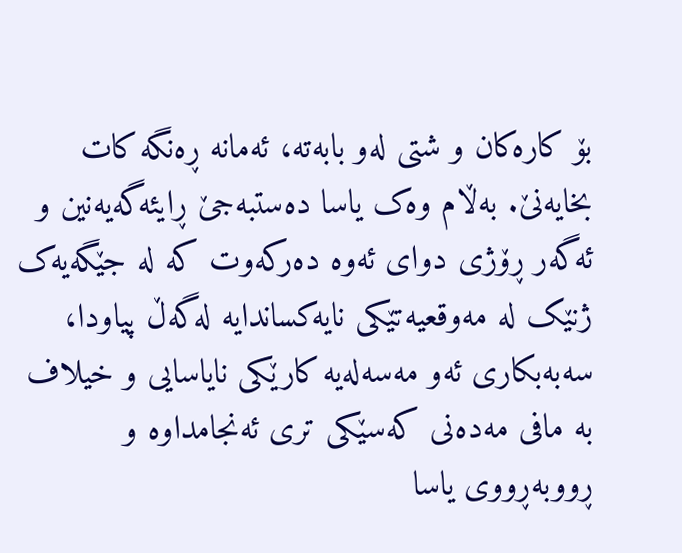بۆ کاره‌کان و شتی له‌و بابه‌ته‌، ئه‌مانه‌ ڕه‌نگه‌ کات بخایه‌نێ. به‌ڵام وه‌ک یاسا ده‌ستبه‌جێ ڕایئه‌گه‌یه‌نین و ئه‌گه‌ر ڕۆژی دوای ئه‌وه‌ ده‌رکه‌وت که‌ له‌ جێگه‌یه‌ک ژنێک له‌ مه‌وقعیه‌تێکی نایه‌کساندایه‌ له‌گه‌ڵ پیاودا، سه‌به‌بکاری ئه‌و مه‌سه‌له‌یه‌ کارێکی نایاسایی و خیلاف به‌ مافی مه‌ده‌نی که‌سێکی تری ئه‌نجامداوه‌ و ڕووبه‌ڕووی یاسا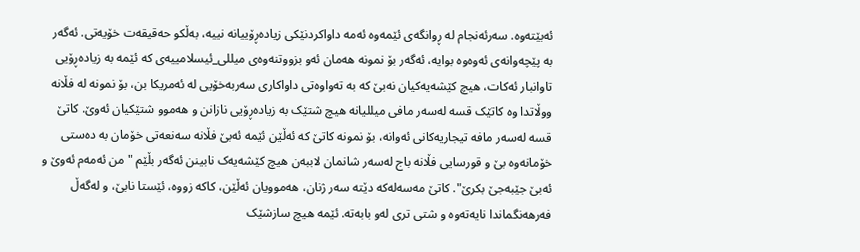ئه‌بێته‌وه‌. سه‌رئه‌نجام له‌ ڕوانگه‌ی ئێمه‌وه‌ ئه‌مه‌ داواکردنێکی زیاده‌ڕۆییانه‌ نییه‌، به‌ڵکو حه‌قیقه‌ت خۆیه‌تی. ئه‌گه‌ر به‌ پێچه‌وانه‌ی ئه‌وه‌وه‌ بوایه‌، ئه‌گه‌ر بۆ نمونه‌ هه‌مان ئه‌و بزووتنه‌وه‌ی میللی_ئیسلامییه‌ی که‌ ئێمه‌ به‌ زیاده‌ڕۆیی تاوانبار ئه‌کات، هیچ کێشه‌یه‌کیان نه‌بێ که‌ به‌ ته‌واوه‌تی داواکاری سه‌ربه‌خۆیی له‌ ئه‌مریکا بن، بۆ نمونه‌ له‌ فڵانه‌ ووڵاتدا وه‌ کاتێک قسه‌ له‌سه‌ر مافی میللیانه‌ هیچ شتێک به‌ زیاده‌ڕۆیی نازانن و هه‌موو شتێکیان ئه‌وێ. کاتێ قسه‌ له‌سه‌ر مافه‌ تیجاریه‌کانی ئه‌وانه‌، بۆ نمونه‌ کاتێ که‌ ئه‌ڵێن ئێمه‌ ئه‌بێ فڵانه‌ سه‌نعه‌تی خۆمان به‌ ده‌ستی خۆمانه‌وه‌ بێ و قورسایی فڵانه‌ باج له‌سه‌ر شانمان لاببه‌ن هیچ کێشه‌یه‌ک نابینن ئه‌گه‌ر بڵێم "من ئه‌مه‌م ئه‌وێ و ئه‌بێ جێبه‌جێ بکرێ". کاتێ مه‌سه‌له‌که‌ دێته‌ سه‌ر ژنان، هه‌موویان ئه‌ڵێن، کاکه‌ زووه‌، ئێستا نابێ، و له‌گه‌ڵ فه‌رهه‌نگماندا نایه‌ته‌وه‌ و شتی تری له‌و بابه‌ته‌. ئێمه‌ هیچ سازشێک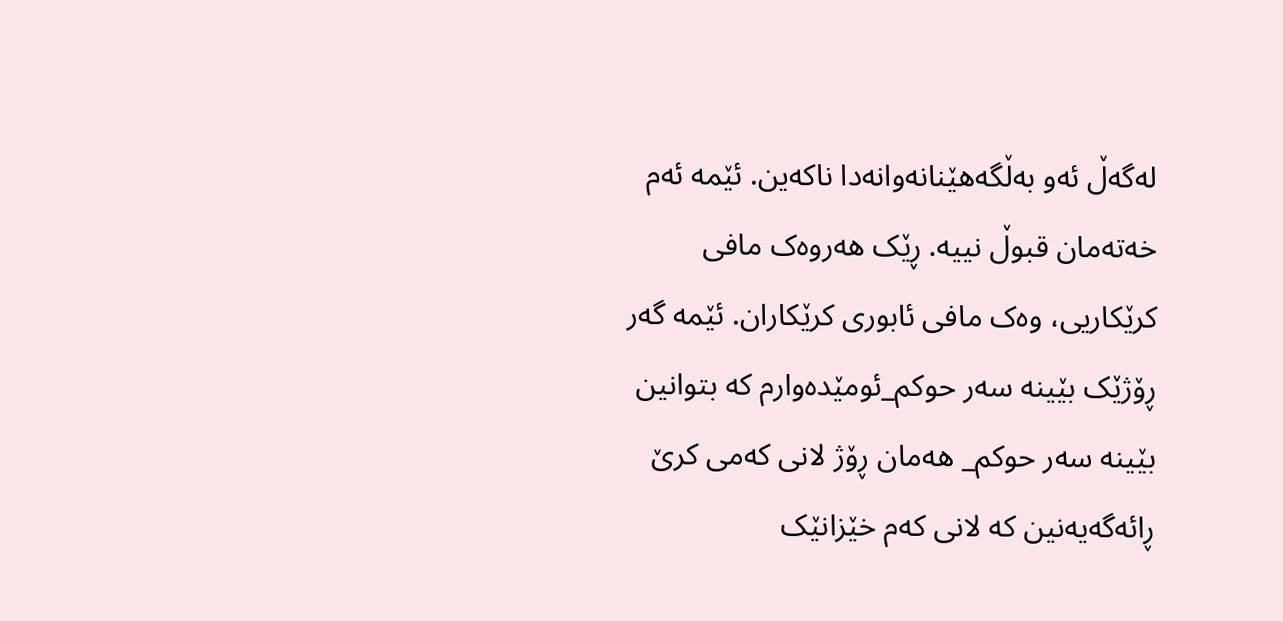له‌گه‌ڵ ئه‌و به‌ڵگه‌هێنانه‌وانه‌دا ناکه‌ین. ئێمه‌ ئه‌م خه‌ته‌مان قبوڵ نییه‌. ڕێک هه‌روه‌ک مافی کرێکاریی، وه‌ک مافی ئابوری کرێکاران. ئێمه‌ گه‌ر ڕۆژێک بێینه‌ سه‌ر حوکم_ئومێده‌وارم که‌ بتوانین بێینه‌ سه‌ر حوکم_ هه‌مان ڕۆژ لانی که‌می کرێ ڕائه‌گه‌یه‌نین که‌ لانی که‌م خێزانێک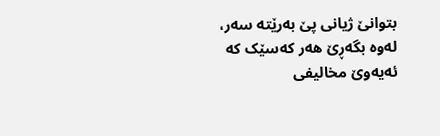بتوانێ ژیانی پێ به‌رێته‌ سه‌ر، له‌وه‌ بگه‌ڕێ هه‌ر که‌سێک که‌ ئه‌یه‌وێ مخالیفی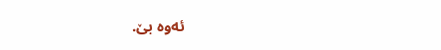ئه‌وه‌ بێ.